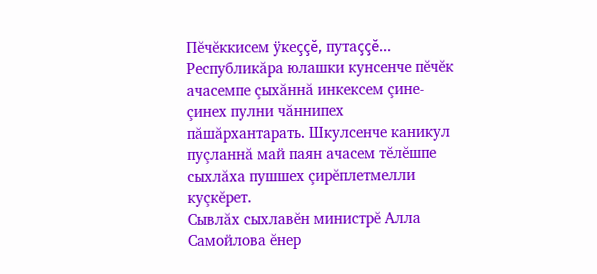Пĕчĕккисем ÿкеççĕ, путаççĕ...
Республикăра юлашки кунсенче пĕчĕк ачасемпе çыхăннă инкексем çине-çинех пулни чăннипех пăшăрхантарать. Шкулсенче каникул пуçланнă май паян ачасем тĕлĕшпе сыхлăха пушшех çирĕплетмелли куçкĕрет.
Сывлăх сыхлавĕн министрĕ Алла Самойлова ĕнер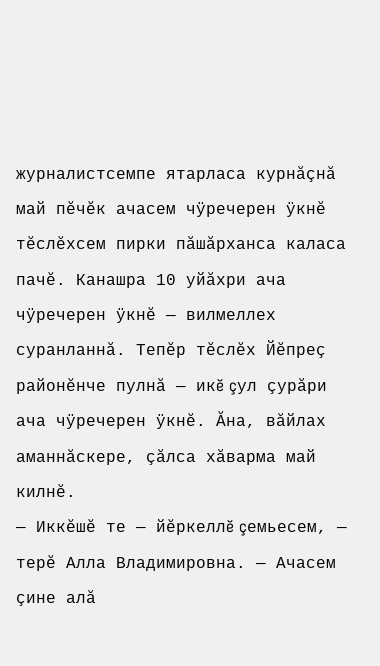журналистсемпе ятарласа курнăçнă май пĕчĕк ачасем чÿречерен ÿкнĕ тĕслĕхсем пирки пăшăрханса каласа пачĕ. Канашра 10 уйăхри ача чÿречерен ÿкнĕ — вилмеллех суранланнă. Тепĕр тĕслĕх Йĕпреç районĕнче пулнă — икĕ çул çурăри ача чÿречерен ÿкнĕ. Ăна, вăйлах аманнăскере, çăлса хăварма май килнĕ.
— Иккĕшĕ те — йĕркеллĕ çемьесем, — терĕ Алла Владимировна. — Ачасем çине алă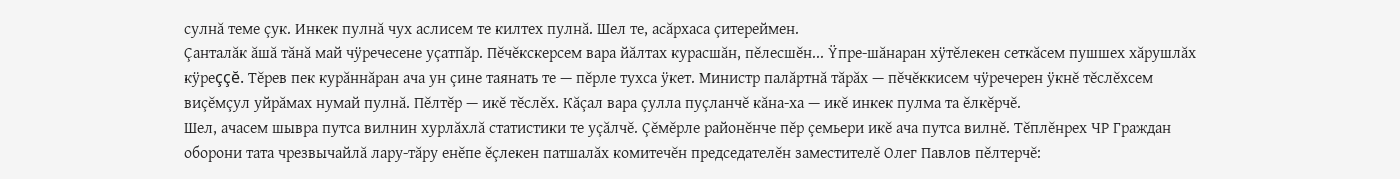сулнă теме çук. Инкек пулнă чух аслисем те килтех пулнă. Шел те, асăрхаса çитереймен.
Çанталăк ăшă тăнă май чÿречесене уçатпăр. Пĕчĕкскерсем вара йăлтах курасшăн, пĕлесшĕн... Ÿпре-шăнаран хÿтĕлекен сеткăсем пушшех хăрушлăх кÿреççĕ. Тĕрев пек курăннăран ача ун çине таянать те — пĕрле тухса ÿкет. Министр палăртнă тăрăх — пĕчĕккисем чÿречерен ÿкнĕ тĕслĕхсем виçĕмçул уйрăмах нумай пулнă. Пĕлтĕр — икĕ тĕслĕх. Кăçал вара çулла пуçланчĕ кăна-ха — икĕ инкек пулма та ĕлкĕрчĕ.
Шел, ачасем шывра путса вилнин хурлăхлă статистики те уçăлчĕ. Çĕмĕрле районĕнче пĕр çемьери икĕ ача путса вилнĕ. Тĕплĕнрех ЧР Граждан оборони тата чрезвычайлă лару-тăру енĕпе ĕçлекен патшалăх комитечĕн председателĕн заместителĕ Олег Павлов пĕлтерчĕ: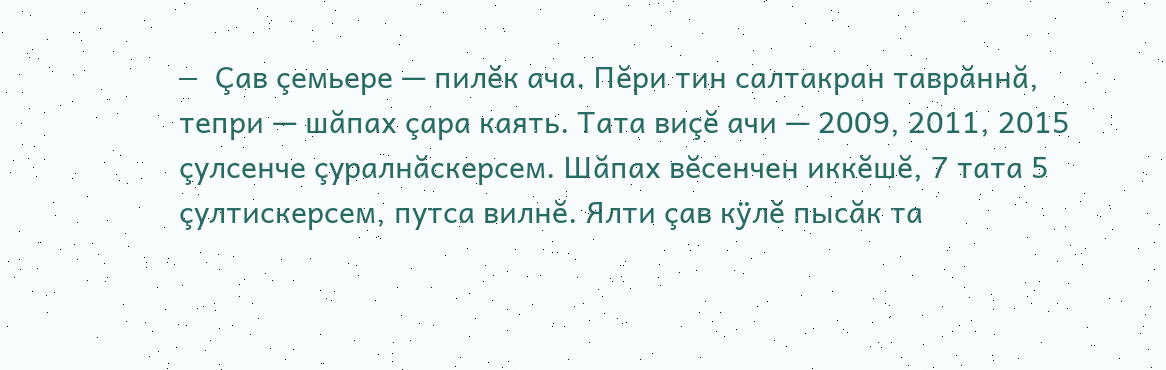— Çав çемьере — пилĕк ача. Пĕри тин салтакран таврăннă, тепри — шăпах çара каять. Тата виçĕ ачи — 2009, 2011, 2015 çулсенче çуралнăскерсем. Шăпах вĕсенчен иккĕшĕ, 7 тата 5 çултискерсем, путса вилнĕ. Ялти çав кÿлĕ пысăк та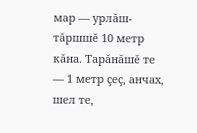мар — урлăш-тăршшĕ 10 метр кăна. Тарăнăшĕ те — 1 метр çеç, анчах, шел те,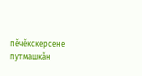пĕчĕкскерсене путмашкăн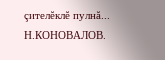çителĕклĕ пулнă...
Н.КОНОВАЛОВ.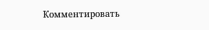Комментировать